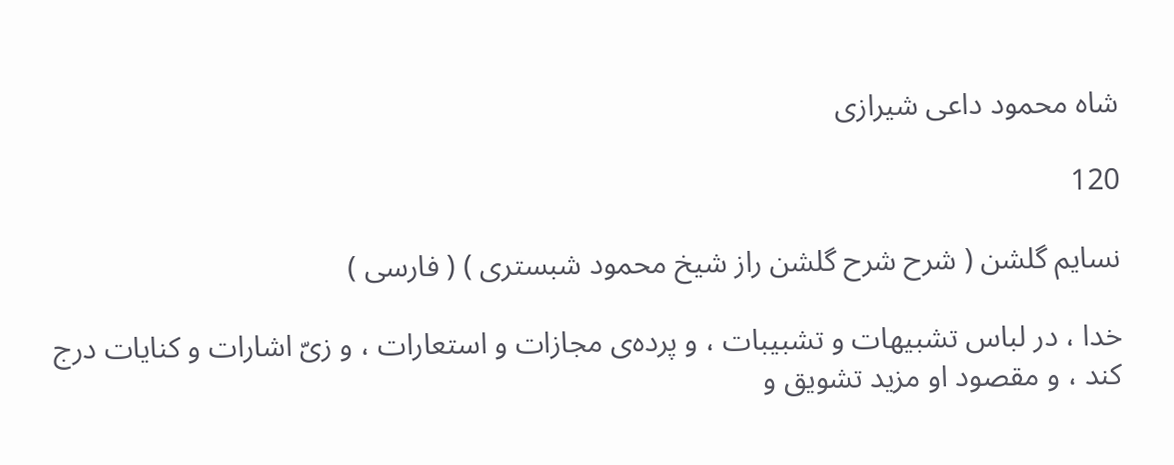شاه محمود داعى شيرازى

120

نسايم گلشن ( شرح شرح گلشن راز شيخ محمود شبسترى ) ( فارسى )

خدا ، در لباس تشبيهات و تشبيبات ، و پرده‌ى مجازات و استعارات ، و زىّ اشارات و كنايات درج كند ، و مقصود او مزيد تشويق و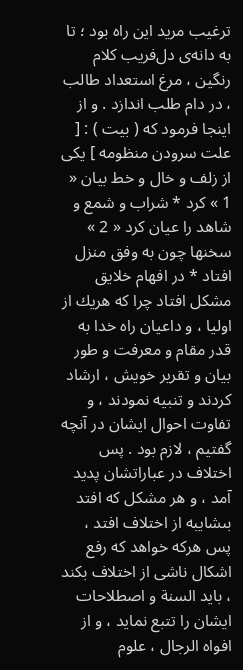ترغيب مريد اين راه بود ؛ تا به دانه‌ى دل‌فريب كلام رنگين ، مرغ استعداد طالب ، در دام طلب اندازد . و از اينجا فرمود كه ( بيت ) : [ علت سرودن منظومه ] يكى از زلف و خال و خط بيان « 1 » كرد * شراب و شمع و شاهد را عيان كرد « 2 » سخنها چون به وفق منزل افتاد * در افهام خلايق مشكل افتاد چرا كه هريك از اوليا ، و داعيان راه خدا به قدر مقام و معرفت و طور بيان و تقرير خويش ، ارشاد كردند و تنبيه نمودند ، و تفاوت احوال ايشان در آنچه گفتيم ، لازم بود . پس اختلاف در عباراتشان پديد آمد ، و هر مشكل كه افتد بىشايبه از اختلاف افتد ، پس هركه خواهد كه رفع اشكال ناشى از اختلاف بكند ، بايد السنة و اصطلاحات ايشان را تتبع نمايد ، و از افواه الرجال ، علوم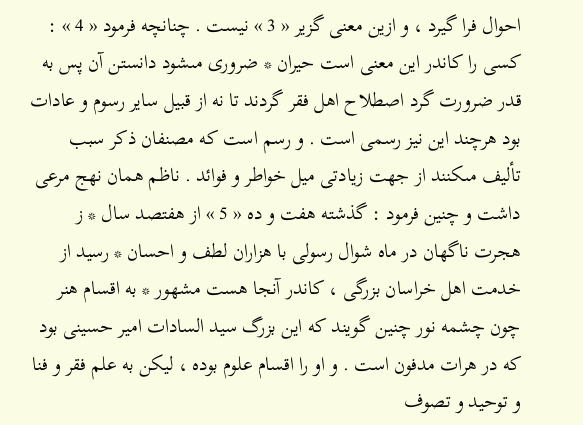احوال فرا گيرد ، و ازين معنى گزير « 3 » نيست . چنانچه فرمود « 4 » : كسى را كاندر اين معنى است حيران * ضرورى مىشود دانستن آن پس به قدر ضرورت گرد اصطلاح اهل فقر گردند تا نه از قبيل ساير رسوم و عادات بود هرچند اين نيز رسمى است . و رسم است كه مصنفان ذكر سبب تأليف مىكنند از جهت زيادتى ميل خواطر و فوائد . ناظم همان نهج مرعى داشت و چنين فرمود : گذشته هفت و ده « 5 » از هفتصد سال * ز هجرت ناگهان در ماه شوال رسولى با هزاران لطف و احسان * رسيد از خدمت اهل خراسان بزرگى ، كاندر آنجا هست مشهور * به اقسام هنر چون چشمه نور چنين گويند كه اين بزرگ سيد السادات امير حسينى بود كه در هرات مدفون است . و او را اقسام علوم بوده ، ليكن به علم فقر و فنا و توحيد و تصوف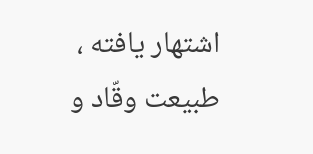اشتهار يافته ، طبيعت وقّاد و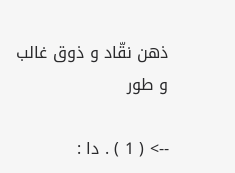ذهن نقّاد و ذوق غالب و طور

--> ( 1 ) . دا :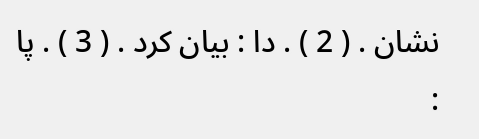نشان . ( 2 ) . دا : بيان كرد . ( 3 ) . پا :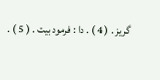گريز . ( 4 ) . دا : فرمود بيت . ( 5 ) .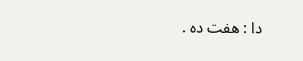دا : هفت ده .